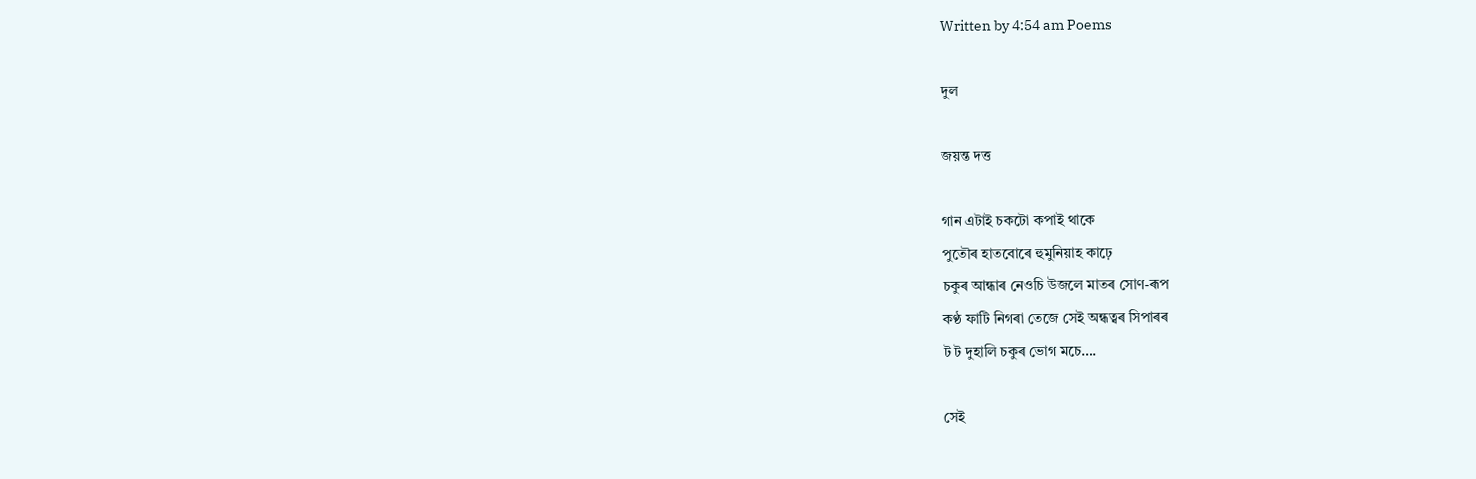Written by 4:54 am Poems

দুল

জয়ন্ত দত্ত

গান এটাই চকটো কপাই থাকে
পুতৌৰ হাতবোৰে হুমুনিয়াহ কাঢ়ে
চকুৰ আন্ধাৰ নেওচি উজলে মাতৰ সোণ-ৰূপ
কণ্ঠ ফাটি নিগৰা তেজে সেই অন্ধত্বৰ সিপাৰৰ
ট ট দুহালি চকুৰ ভোগ মচে….

সেই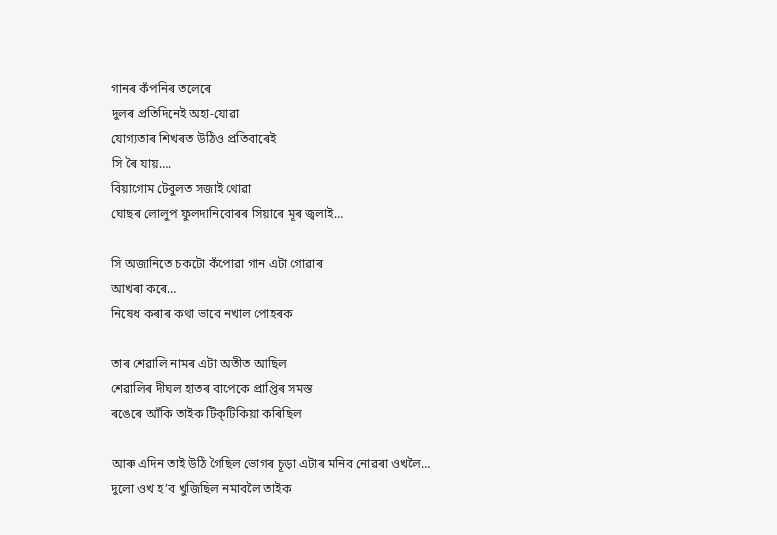গানৰ কঁপনিৰ তলেৰে
দুলৰ প্ৰতিদিনেই অহা-যোৱা
যোগ্যতাৰ শিখৰত উঠিও প্ৰতিবাৰেই
সি ৰৈ যায়….
বিয়াগোম টেবুলত সজাই থোৱা
ঘোছৰ লোলুপ ফুলদানিবোৰৰ সিয়াৰে মূৰ জ্বলাই…

সি অজানিতে চকটো কঁপোৱা গান এটা গোৱাৰ
আখৰা কৰে…
নিষেধ কৰাৰ কথা ভাবে নখাল পোহৰক

তাৰ শেৱালি নামৰ এটা অতীত আছিল
শেৱালিৰ দীঘল হাতৰ বাপেকে প্ৰাপ্তিৰ সমস্ত
ৰঙে‍ৰে আঁকি তাইক টিক্‌টিকিয়া কৰিছিল

আৰু এদিন তাই উঠি গৈছিল ভোগৰ চূড়া এটাৰ মনিব নোৱৰা ওখলৈ…
দুলো ওখ হ’ব খুজিছিল নমাবলৈ তাইক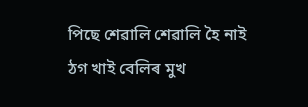পিছে শেৱালি শেৱালি হৈ নাই
ঠগ খাই বেলিৰ মুখ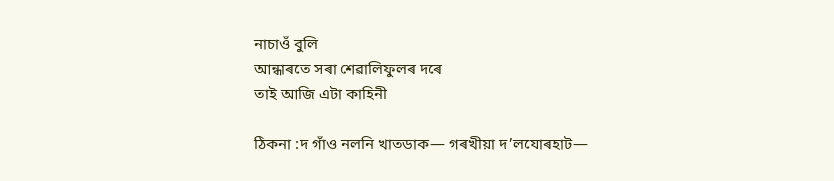নাচাওঁ বুলি
আন্ধাৰতে সৰা শেৱালিফুলৰ দৰে
তাই আজি এটা কাহিনী

ঠিকনা :দ গাঁও নলনি খাতডাক— গৰখীয়া দ’লযোৰহাট—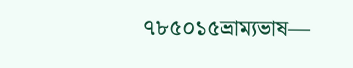৭৮৫০১৫ভ্ৰাম্যভাষ—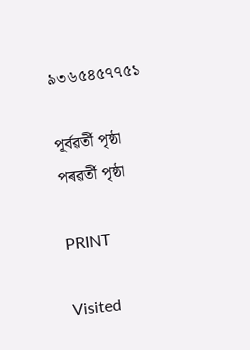৯৩৬৫৪৫৭৭৫১

পূৰ্বৱৰ্তী পৃষ্ঠা পৰৱৰ্তী পৃষ্ঠা

PRINT

Visited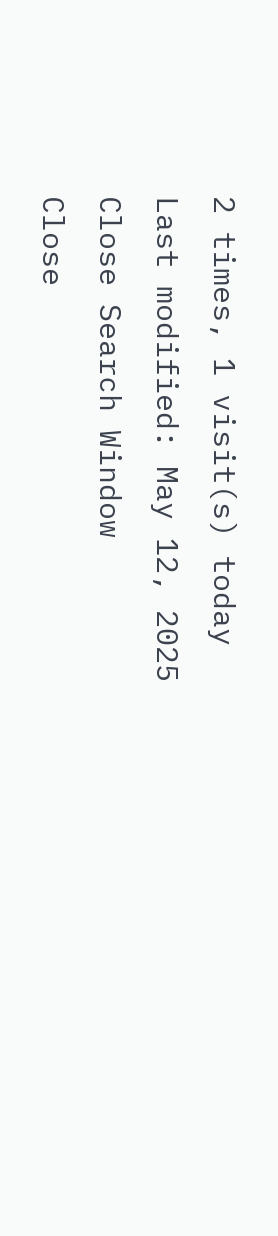2 times, 1 visit(s) today
Last modified: May 12, 2025
Close Search Window
Close